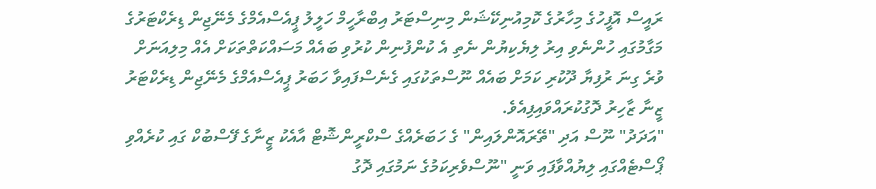ރައީސް އޮފީހުގެ މިހާރުގެ ކޮމިއުނިކޭޝަން މިނިސްޓަރު އިބްރާހީމް ހަލީލު ޕީއެސްއެމްގެ މެނޭޖިން ޑިރެކްޓަރުގެ މަގާމުގައި ހުންނެވި އިރު ލިޔެކިޔުން ނެތި އެ ކުންފުނިން ކުރުވި ބައެއް މަސައްކަތްތަކަށް އެއް މިލިއަނަށް ވުރެ ގިނަ ރުފިޔާ ދޫކުރި ކަމަށް ބައެއް ނޫސްތަކުގައި ގެނެސްފައިވާ ހަބަރު ޕީއެސްއެމްގެ މެނޭޖިން ޑިރެކްޓަރު ޒީނާ ޒާހިރު ދޮގުކުރައްވައިފިއެވެ.
"އަދަދު" ނޫސް އަދި "ތޭރައޮންލައިން" ގެ ހަބަރެއްގެ ސްކްރީންޝޮޓް އާއެކު ޒީނާގެ ފޭސްބުކް ގައި ކުރެއްވި ޕޯސްޓެއްގައި ލިޔުއްވާފައި ވަނީ "ނޫސްވެރިކަމުގެ ނަމުގައި ދޮގު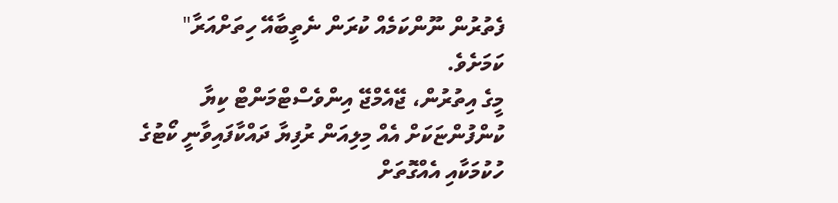ފެތުރުން ނޫންކަމެއް ކުރަން ނެތީބާއޭ ހިތަށްއަރާ" ކަމަށެވެ.
މީގެ އިތުރުން، ޖޭއެމްޖޭ އިންވެސްޓްމަންޓް ކިޔާ ކުންފުންޏަކަށް އެއް މިލިއަން ރުފިޔާ ދައްކާފައިވާނީ ކޯޓުގެ ހުކުމަކާއި އެއްގޮތަށް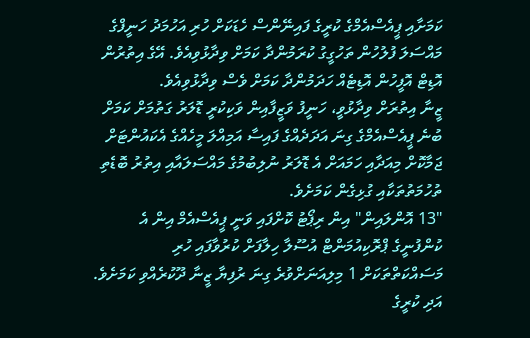ކަމަށާއި ޕީއެސްއެމްގެ ކުރީގެ ފައިނޭންސް ހެޑަކަށް ހުރި އަހުމަދު ހަނީފްގެ މައްސަލަ ފުލުހުން ތަހުގީގު ކުރަމުންދާ ކަމަށް ވިދާޅުވިއެވެ. އޭގެ އިތުރުން އޮޑިޓް އޮފީހުން އޮޑިޓެއް ހަދަމުންދާ ކަމަށް ވެސް ވިދާޅުވިއެވެ.
ޒީނާ އިތުރަށް ވިދާޅުވީ، ހަނީފު ވަޒީފާއިން ވަކިކުރީ ޑޮލަރު ގަތުމަށް ކަމަށް ބުނެ ޕީއެސްއެމްގެ ގިނަ އަދަދެއްގެ ފައިސާ އަމިއްލަ މީހެއްގެ އެކައުންޓަށް ޖަމާކޮށް މިއަދާއި ހަމައަށް އެ ޑޮލަރު ނުލިބުމުގެ މައްސަލައާއި އިތުރު ބޮޑެތި ތުހުމަތުތަކާއި ގުޅިގެން ކަމަށެވެ.
"13 އޮންލައިން" އިން ރިޕޯޓު ކޮށްފައި ވަނީ ޕީއެސްއެމް އިން އެ ކުންފުނީގެ ޕްރޮކިއުމަންޓް އުސޫލާ ހިލާފަށް ކުރުވާފައި ހުރި މަސައްކަތްތަކަށް 1 މިލިއަނަށްވުރެ ގިނަ ރުފިޔާ ޒީނާ ދޫކުރެއްވި ކަމަށެވެ. އަދި ކުރީގެ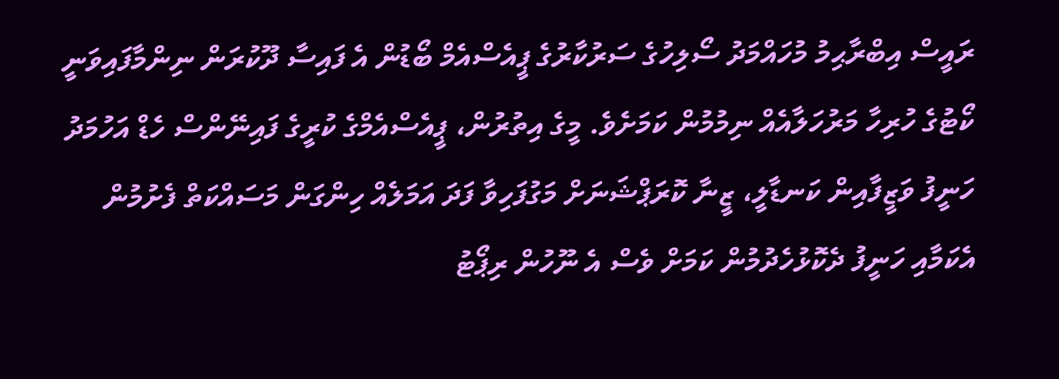ރައީސް އިބްރާޙިމު މުހައްމަދު ސޯލިހުގެ ސަރުކާރުގެ ޕީއެސްއެމް ބޯޑުން އެ ފައިސާ ދޫކުރަން ނިންމާފައިވަނީ ކޯޓުގެ ހުރިހާ މަރުހަލާއެއް ނިމުމުން ކަމަށެވެ. މީގެ އިތުރުން، ޕީއެސްއެމްގެ ކުރީގެ ފައިނޭންސް ހެޑް އަހުމަދު ހަނީފު ވަޒީފާއިން ކަނޑާލީ، ޒީނާ ކޮރަޕްޝަނަށް މަގުފަހިވާ ފަދަ އަމަލެއް ހިންގަން މަސައްކަތް ފެށުމުން އެކަމާއި ހަނީފު ދެކޮޅުހެދުމުން ކަމަށް ވެސް އެ ނޫހުން ރިޕޯޓު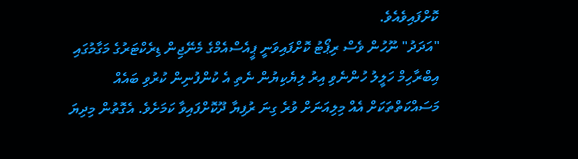ކޮށްފައިވެއެވެ.
"އަދަދު" ނޫހުން ވެސް ރިޕޯޓު ކޮށްފައިވަނީ ޕީއެސްއެމްގެ މެނޭޖިން ޑިރެކްޓަރުގެ މަގާމުގައި އިބްރާހިމް ހަލީލު ހުންނެވި އިރު ލިޔެކިޔުން ނެތި އެ ކުންފުނިން ކުރުވި ބައެއް މަސައްކަތްތަކަށް އެއް މިލިއަނަށް ވުރެ ގިނަ ރުފިޔާ ދޫކޮށްފައިވާ ކަމަށެވެ. އެގޮތުން މިދިޔަ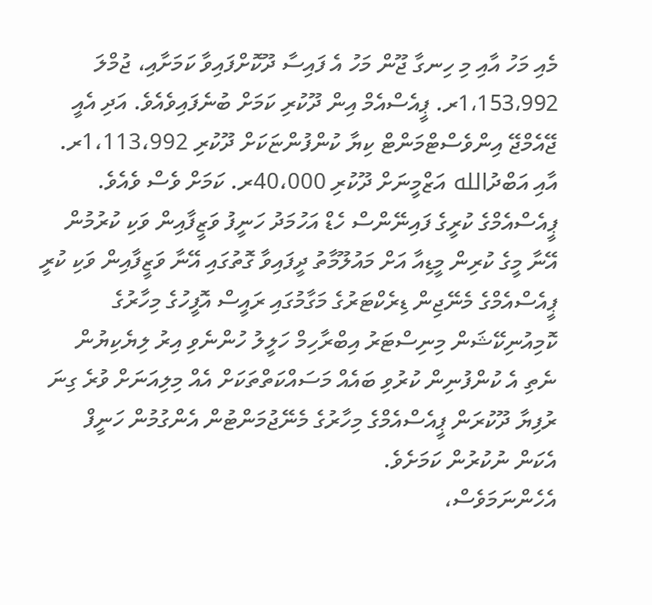މެއި މަހު އާއި މި ހިނގާ ޖޫން މަހު އެ ފައިސާ ދޫކޮށްފައިވާ ކަމަށާއި، ޖުމްލަ 1،153،992ރ. ޕީއެސްއެމް އިން ދޫކުރި ކަމަށް ބުނެފައިވެއެވެ. އަދި އެއީ ޖޭއެމްޖޭ އިންވެސްޓްމަންޓް ކިޔާ ކުންފުންޏަކަށް ދޫކުރި 1،113،992ރ. އާއި އަބްދުالله އަޒްމީނަށް ދޫކުރި 40،000ރ. ކަމަށް ވެސް ވެއެވެ.
ޕީއެސްއެމްގެ ކުރީގެ ފައިނޭންސް ހެޑް އަހުމަދު ހަނީފު ވަޒީފާއިން ވަކި ކުރުމުން އޭނާ މީގެ ކުރިން މީޑިއާ އަށް މައުލޫމާތު ދީފައިވާ ގޮތުގައި އޭނާ ވަޒީފާއިން ވަކި ކުރީ ޕީއެސްއެމްގެ މެނޭޖިން ޑިރެކްޓަރުގެ މަގާމުގައި ރައީސް އޮފީހުގެ މިހާރުގެ ކޮމިއުނިކޭޝަން މިނިސްޓަރު އިބްރާހިމް ހަލީލު ހުންނެވި އިރު ލިޔެކިޔުން ނެތި އެ ކުންފުނިން ކުރުވި ބައެއް މަސައްކަތްތަކަށް އެއް މިލިއަނަށް ވުރެ ގިނަ ރުފިޔާ ދޫކުރަން ޕީއެސްއެމްގެ މިހާރުގެ މެނޭޖުމަންޓުން އެންގުމުން ހަނީފް އެކަން ނުކުރުން ކަމަށެވެ.
އެހެންނަމަވެސް،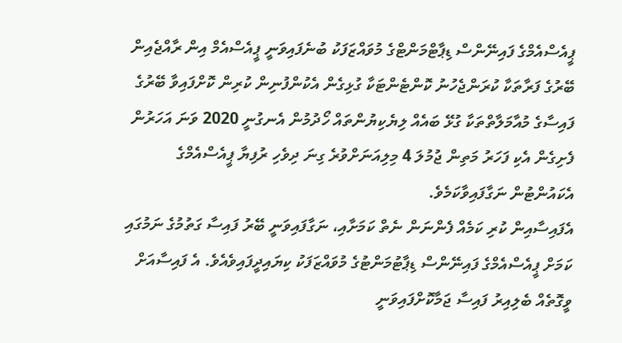ޕީއެސްއެމްގެ ފައިނޭންސް ޑިޕާޓްމަންޓްގެ މުވައްޒަފަކު ބުނެފައިވަނީ ޕީއެސްއެމް އިން ރާއްޖެއިން ބޭރުގެ ފަރާތަކާ ކުރަންޖެހުނު ކޮންޓެންޓަކާ ގުޅިގެން އެކުންފުނިން ކުރިން ކޮށްފައިވާ ބޭރުގެ ފައިސާގެ މުއާމަލާތްތަކާ ގުޅޭ ބައެއް ލިޔެކިޔުންތައް ހޯދުމުން އެނގުނީ 2020 ވަނަ އަހަރުން ފެށިގެން އެކި ފަހަރު މަތިން ޖުމުލަ 4 މިލިއަނަށްވުރެ ގިނަ ދިވެހި ރުފިޔާ ޕީއެސްއެމްގެ އެކައުންޓުން ނަގާފައިވާކަމެވެ.
އެފައިސާއިން ކުރި ކަމެއް ފެންނަން ނެތް ކަމަށާއި، ނަގާފައިވަނީ ބޭރު ފައިސާ ގަތުމުގެ ނަމުގައި ކަމަށް ޕީއެސްއެމްގެ ފައިނޭންސް ޑިޕާޓުމަންޓުގެ މުވައްޒަފަކު ކިޔައިދީފައިވެއެވެ. އެ ފައިސާއަށް ވީގޮތެއް ބެލިއިރު ފައިސާ ޖަމާކޮށްފައިވަނީ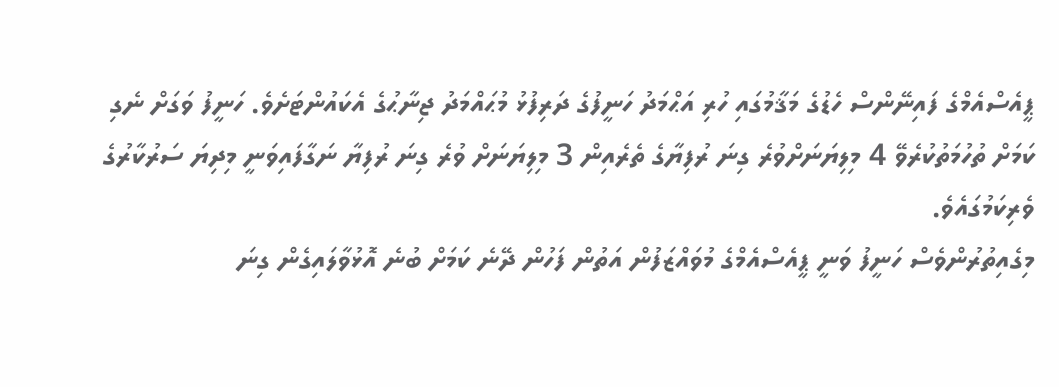ޕީއެސްއެމްގެ ފައިނޭންސް ހެޑުގެ މަޤާމުގައި ހުރި އަޙްމަދު ހަނީފުގެ ދަރިފުޅު މުޙައްމަދު ޖިނާޙުގެ އެކައުންޓަށެވެ. ހަނީފު ވަގަށް ނެގި ކަމަށް ތުހުމަތުކުރެވޭ 4 މިލިޔަނަށްވުރެ ގިނަ ރުފިޔާގެ ތެރެއިން 3 މިލިޔަނަށް ވުރެ ގިނަ ރުފިޔާ ނަގާފައިވަނީ މިދިޔަ ސަރުކާރުގެ ވެރިކަމުގައެވެ.
މިގެއިތުރުންވެސް ހަނީފު ވަނީ ޕީއެސްއެމްގެ މުވައްޒަފުން އަތުން ފަހުން ދޭނެ ކަމަށް ބުނެ އޮޅުވާލައިގެން ގިނަ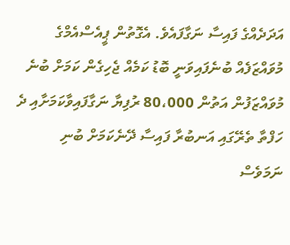އަދަދެއްގެ ފައިސާ ނަގާފައެވެ. އެގޮތުން ޕީއެސްއެމްގެ މުވައްޒަފެއް ބުނެފައިވަނީ ބޮޑު ކަމެއް ޖެހިގެން ކަމަށް ބުނެ މުވައްޒަފުން އަތުން 80،000 ރުފިޔާ ނަގާފައިވާކަމަށާއި ދެ ހަފްތާ ތެރޭގައި އަނބުރާ ފައިސާ ދޭނެކަމަށް ބުނި ނަމަވެސް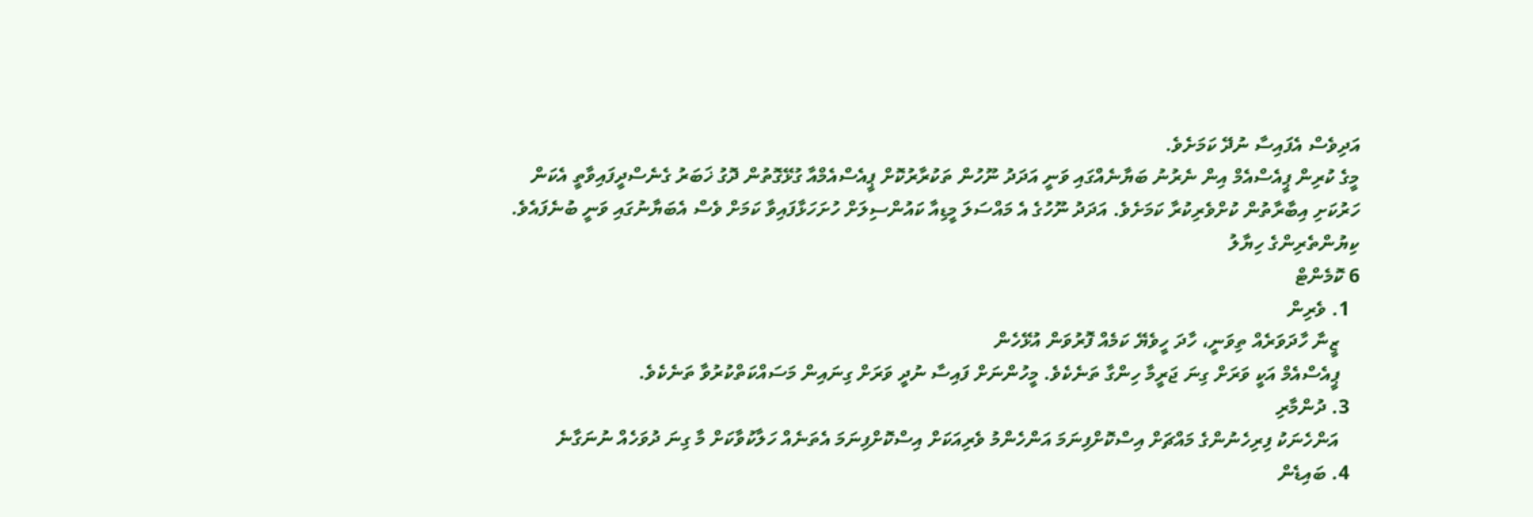އަދިވެސް އެފައިސާ ނުދޭ ކަމަށެވެ.
މީގެ ކުރިން ޕީއެސްއެމް އިން ނެރުނު ބަޔާނެއްގައި ވަނީ އަދަދު ނޫހުން ތަކުރާރުކޮށް ޕީއެސްއެމްއާ ގުޅޭގޮތުން ދޮގު ޚަބަރު ގެނެސްދީފައިވާތީ އެކަން ހަރުކަށި އިބާރާތުން ކުށްވެރިކުރާ ކަމަށެވެ. އަދަދު ނޫހުގެ އެ މައްސަލަ މީޑިއާ ކައުންސިލަށް ހުށަހަޅާފައިވާ ކަމަށް ވެސް އެބަޔާނުގައި ވަނީ ބުނެފައެވެ.
ކިޔުންތެރިންގެ ހިޔާލު
6 ކޮމެންޓް
  1. ވެރިން
    ޒީނާ ހާދަވަރެއް ތިވަނީ، ހާދަ ހީވެޔޭ ކަމެއް ފޮރުވަން އުޅޭހެން
    ޕީއެސްއެމް އަކީ ވަރަށް ގިނަ ޖަރީމާ ހިންގާ ތަނެކެވެ. މީހުންނަށް ފައިސާ ނުދީ ވަރަށް ގިނައިން މަސައްކަތްކުރުވާ ތަނެކެވެ.
  3. ދުންމާރި
    އަންހެނަކު ފިރިހެނުންގެ މައްޗަށް އިސްކޮށްފިނަމަ އަންހެންމު ވެރިއަކަށް އިސްކޮށްފިނަމަ އެތަނެއް ހަލާކުވާކަށް މާ ގިނަ ދުވަހެއް ނުނަގާނެ
  4. ބައިޑެން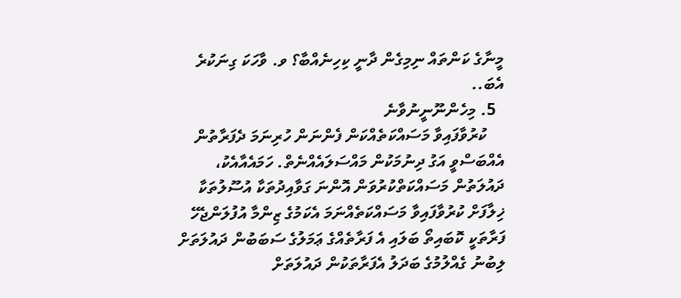މީނާގެ ކަންތައް ނިމިގެން ދާނީ ކިހިނެއްބާ؟ ވ. ވާހަކަ ގިނަކުރެ އެބަ..
  5. މިހެންނޫނީނުވާނެ
    ކުރުވާފައިވާ މަސައްކަތެއްކަން ފެންނަން ހުރިނަމަ ދެފަރާތުން އެއްބަސްވީ އަގު ދިނުމަކުން މައްސަލައެއްނެތް. ހަމައެއާއެކު، ދައުލަތުން މަސައްކަތްކުރުވަން އޮންނަ ގަވާއިދުތަކާ އުސޫލުތަކާ ޚިލާފަށް ކުރުވާފައިވާ މަސައްކަތެއްނަމަ އެކަމުގެ ޒިންމާ އުފުލަންޖެހޭ ފަރާތަކީ ކޮބައިތޯ ބަލައި އެ ފަރާތެއްގެ ޢަމަލުގެ ސަބަބުން ދައުލަތަށް ލިބުނު ގެއްލުމުގެ ބަދަލު އެފަރާތަކުން ދައުލަތަށް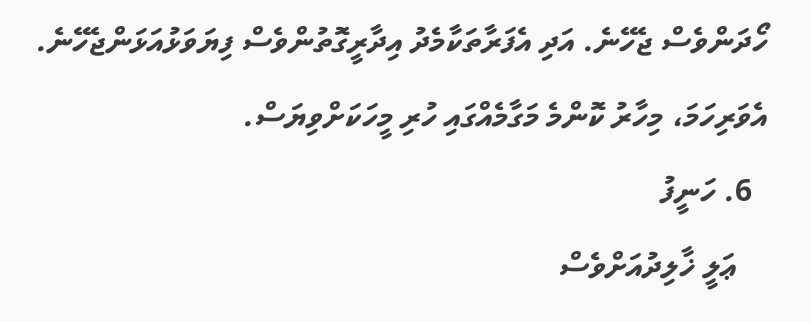ހޯދަންވެސް ޖެހޭނެ. އަދި އެފަރާތަކާމެދު އިދާރީގޮތުންވެސް ފިޔަވަޅުއަޅަންޖެހޭނެ. އެވަރިހަމަ، މިހާރު ކޮންމެ މަގާމެއްގައި ހުރި މީހަކަށްވިޔަސް.
  6. ހަނީފު
    ޢަލީ ޚާލިދުއަށްވެސް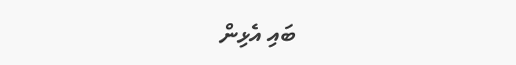ބައި އެޅިން